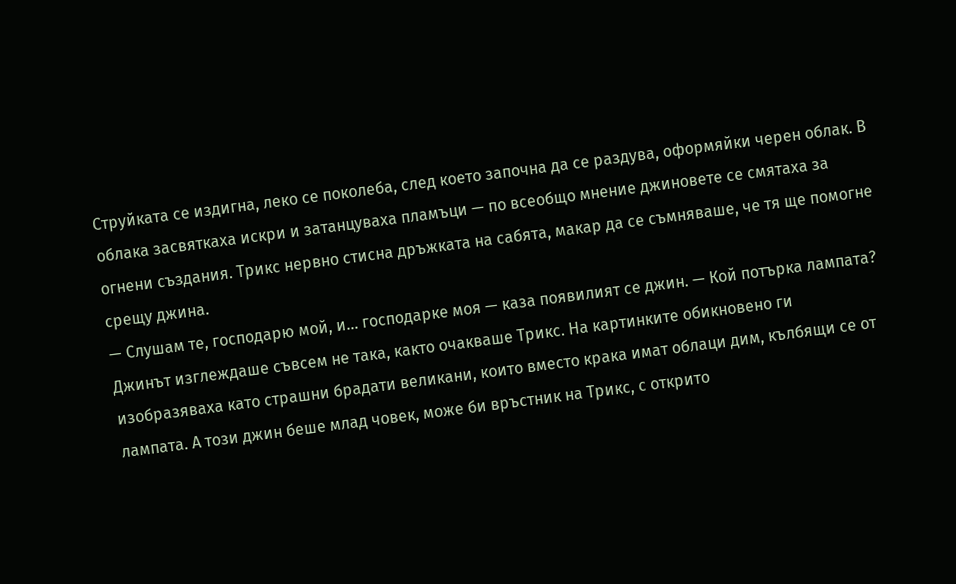Струйката се издигна, леко се поколеба, след което започна да се раздува, оформяйки черен облак. В облака засвяткаха искри и затанцуваха пламъци — по всеобщо мнение джиновете се смятаха за огнени създания. Трикс нервно стисна дръжката на сабята, макар да се съмняваше, че тя ще помогне срещу джина.
— Слушам те, господарю мой, и… господарке моя — каза появилият се джин. — Кой потърка лампата?
Джинът изглеждаше съвсем не така, както очакваше Трикс. На картинките обикновено ги изобразяваха като страшни брадати великани, които вместо крака имат облаци дим, кълбящи се от лампата. А този джин беше млад човек, може би връстник на Трикс, с открито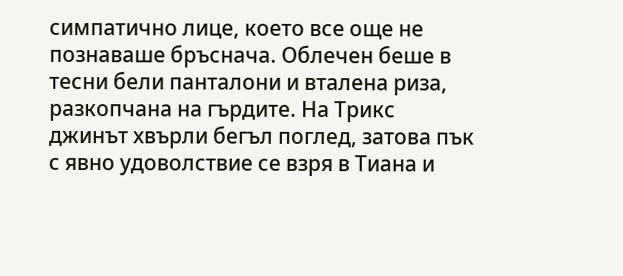симпатично лице, което все още не познаваше бръснача. Облечен беше в тесни бели панталони и вталена риза, разкопчана на гърдите. На Трикс джинът хвърли бегъл поглед, затова пък с явно удоволствие се взря в Тиана и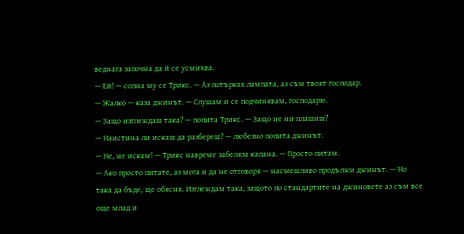веднага започна да й се усмихва.
— Ей! — сопна му се Трикс. — Аз потърках лампата, аз съм твоят господар.
— Жалко — каза джинът. — Слушам и се подчинявам, господарю.
— Защо изглеждаш така? — попита Трикс. — Защо не ни плашиш?
— Наистина ли искаш да разбереш? — любезно попита джинът.
— Не, не искам! — Трикс навреме забеляза капана. — Просто питам.
— Ако просто питате, аз мога и да не отговоря — насмешливо продължи джинът. — Но така да бъде, ще обясня. Изглеждам така, защото по стандартите на джиновете аз съм все още млад и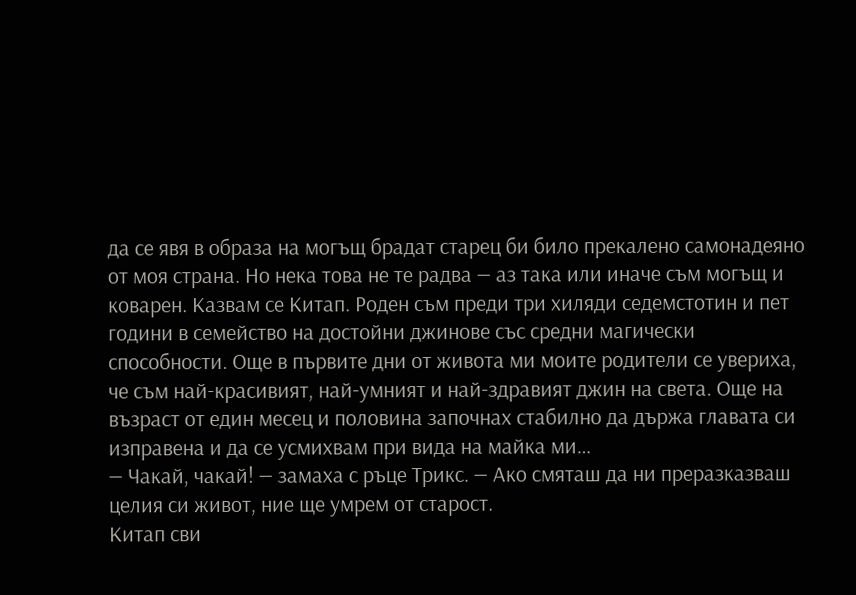да се явя в образа на могъщ брадат старец би било прекалено самонадеяно от моя страна. Но нека това не те радва — аз така или иначе съм могъщ и коварен. Казвам се Китап. Роден съм преди три хиляди седемстотин и пет години в семейство на достойни джинове със средни магически способности. Още в първите дни от живота ми моите родители се увериха, че съм най-красивият, най-умният и най-здравият джин на света. Още на възраст от един месец и половина започнах стабилно да държа главата си изправена и да се усмихвам при вида на майка ми…
— Чакай, чакай! — замаха с ръце Трикс. — Ако смяташ да ни преразказваш целия си живот, ние ще умрем от старост.
Китап сви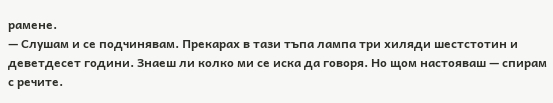рамене.
— Слушам и се подчинявам. Прекарах в тази тъпа лампа три хиляди шестстотин и деветдесет години. Знаеш ли колко ми се иска да говоря. Но щом настояваш — спирам с речите.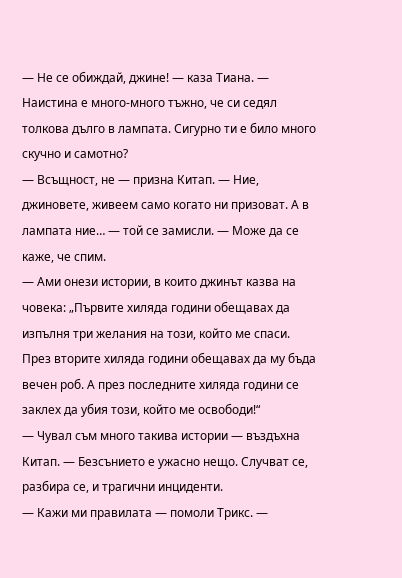— Не се обиждай, джине! — каза Тиана. — Наистина е много-много тъжно, че си седял толкова дълго в лампата. Сигурно ти е било много скучно и самотно?
— Всъщност, не — призна Китап. — Ние, джиновете, живеем само когато ни призоват. А в лампата ние… — той се замисли. — Може да се каже, че спим.
— Ами онези истории, в които джинът казва на човека: „Първите хиляда години обещавах да изпълня три желания на този, който ме спаси. През вторите хиляда години обещавах да му бъда вечен роб. А през последните хиляда години се заклех да убия този, който ме освободи!“
— Чувал съм много такива истории — въздъхна Китап. — Безсънието е ужасно нещо. Случват се, разбира се, и трагични инциденти.
— Кажи ми правилата — помоли Трикс. —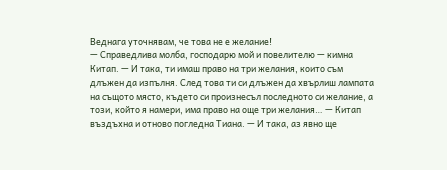Веднага уточнявам, че това не е желание!
— Справедлива молба, господарю мой и повелителю — кимна Китап. — И така, ти имаш право на три желания, които съм длъжен да изпълня. След това ти си длъжен да хвърлиш лампата на същото място, където си произнесъл последното си желание, а този, който я намери, има право на още три желания… — Китап въздъхна и отново погледна Тиана. — И така, аз явно ще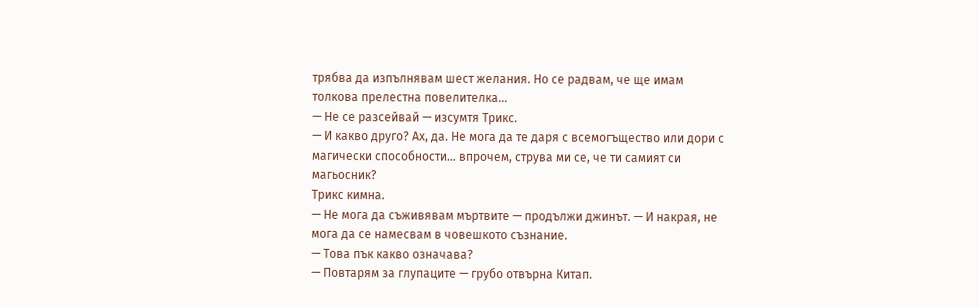трябва да изпълнявам шест желания. Но се радвам, че ще имам толкова прелестна повелителка…
— Не се разсейвай — изсумтя Трикс.
— И какво друго? Ах, да. Не мога да те даря с всемогъщество или дори с магически способности… впрочем, струва ми се, че ти самият си магьосник?
Трикс кимна.
— Не мога да съживявам мъртвите — продължи джинът. — И накрая, не мога да се намесвам в човешкото съзнание.
— Това пък какво означава?
— Повтарям за глупаците — грубо отвърна Китап.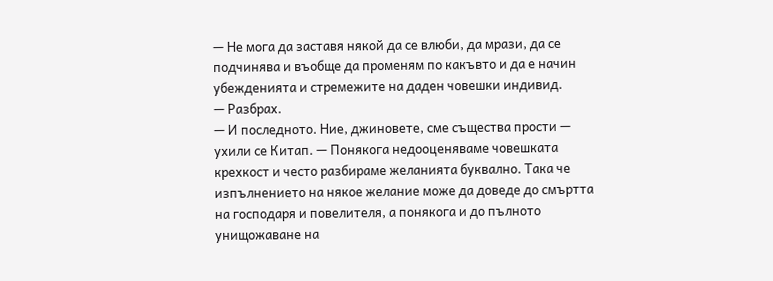— Не мога да заставя някой да се влюби, да мрази, да се подчинява и въобще да променям по какъвто и да е начин убежденията и стремежите на даден човешки индивид.
— Разбрах.
— И последното. Ние, джиновете, сме същества прости — ухили се Китап. — Понякога недооценяваме човешката крехкост и често разбираме желанията буквално. Така че изпълнението на някое желание може да доведе до смъртта на господаря и повелителя, а понякога и до пълното унищожаване на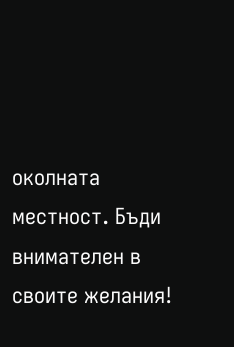околната местност. Бъди внимателен в своите желания!